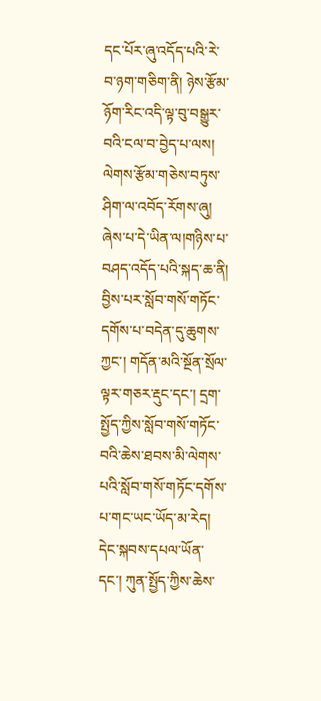དང་པོར་ཞུ་འདོད་པའི་རེ་བ་ཉག་གཅིག་ནི། ཉེས་རྩོམ་ཉོག་རིང་འདི་ལྟ་བུ་བསྒྱུར་བའི་ངལ་བ་བྱེད་པ་ལས། ལེགས་རྩོམ་གཅེས་བཏུས་ཤིག་ལ་འབོད་རོགས་ཞུ། ཞེས་པ་དེ་ཡིན་ལ།གཉིས་པ་བཤད་འདོད་པའི་སྐད་ཆ་ནི། བྱིས་པར་སློབ་གསོ་གཏོང་དགོས་པ་བདེན་དུ་ཆུགས་ཀྱང་། གདོན་མའི་སྔོན་སྲོལ་ལྟར་གཅར་རྡུང་དང་། དྲག་སྤྱོད་ཀྱིས་སློབ་གསོ་གཏོང་བའི་ཆེས་ཐབས་མི་ལེགས་པའི་སློབ་གསོ་གཏོང་དགོས་པ་གང་ཡང་ཡོད་མ་རེད། དེང་སྐབས་དཔལ་ཡོན་དང་། ཀུན་སྤྱོད་ཀྱིས་ཆེས་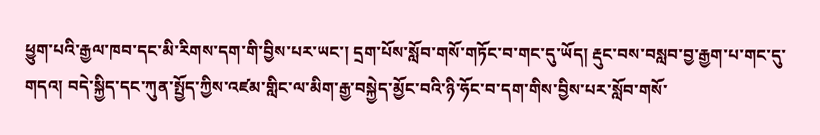ཕྱུག་པའི་རྒྱལ་ཁབ་དང་མི་རིགས་དག་གི་བྱིས་པར་ཡང་། དྲག་པོས་སློབ་གསོ་གཏོང་བ་གང་དུ་ཡོད། རྡུང་བས་བསླབ་བྱ་རྒྱག་པ་གང་དུ་གདའ། བདེ་སྐྱིད་དང་ཀུན་སྤྱོད་ཀྱིས་འཛམ་གླིང་ལ་མིག་རྒྱ་བསྐྱེད་མྱོང་བའི་ཉི་ཧོང་བ་དག་གིས་བྱིས་པར་སློབ་གསོ་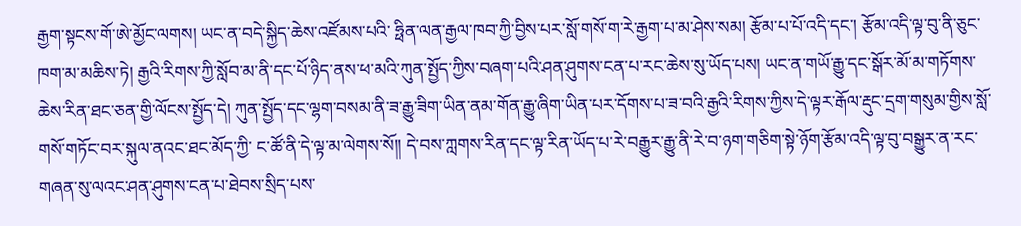རྒྱག་སྟངས་གོ་ཨེ་མྱོང་ལགས། ཡང་ན་བདེ་སྐྱིད་ཆེས་འཛོམས་པའི་ ཧྥིན་ལན་རྒྱལ་ཁབ་ཀྱི་བྱིས་པར་སློ་གསོ་ག་རེ་རྒྱག་པ་མ་ཤེས་སམ། རྩོམ་པ་པོ་འདི་དང་། རྩོམ་འདི་ལྟ་བུ་ནི་ཅུང་ཁག་མ་མཆིས་ཏེ། རྒྱའི་རིགས་ཀྱི་སློབ་མ་ནི་དང་པོ་ཉིད་ནས་ཕ་མའི་ཀུན་སྤྱོད་ཀྱིས་བཞག་པའི་ཤན་ཤུགས་ངན་པ་རང་ཆེས་སུ་ཡོད་པས། ཡང་ན་གཡོ་རྒྱུ་དང་སྒོར་མོ་མ་གཏོགས་ཆེས་རིན་ཐང་ཅན་གྱི་ལོངས་སྤྱོད་དེ། ཀུན་སྤྱོད་དང་ལྷག་བསམ་ནི་ཟ་རྒྱུ་ཟིག་ཡིན་ནམ་གོན་རྒྱུ་ཞིག་ཡིན་པར་དོགས་པ་ཟ་བའི་རྒྱའི་རིགས་ཀྱིས་དེ་ལྟར་རྒོལ་རྡུང་དྲག་གསུམ་གྱིས་སློ་གསོ་གཏོང་བར་སྐུལ་ནའང་ཐང་མོད་ཀྱི་ ང་ཚོ་ནི་དེ་ལྟ་མ་ལེགས་སོ།། དེ་བས་ཀླགས་རིན་དང་ལྟ་རིན་ཡོད་པ་རེ་བརྒྱུར་རྒྱུ་ནི་རེ་བ་ཉག་གཅིག་སྟེ་ཉོག་རྩོམ་འདི་ལྟ་བུ་བསྒྱུར་ན་རང་གཞན་སུ་ལའང་ཤན་ཤུགས་ངན་པ་ཐེབས་སྲིད་པས་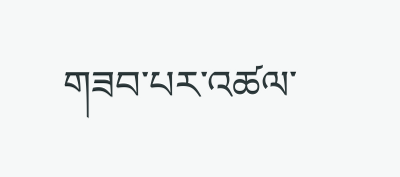གཟབ་པར་འཚལ་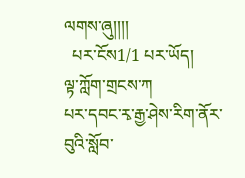ལགས་ཞུ།།།།
  པར་ངོས1/1 པར་ཡོད།
ལྟ་ཀློག་གྲངས་ཀ
པར་དབང་རྭ་རྒྱ་ཤེས་རིག་ནོར་བུའི་སློབ་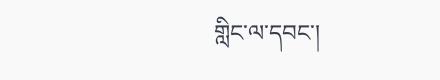གླིང་ལ་དབང་།